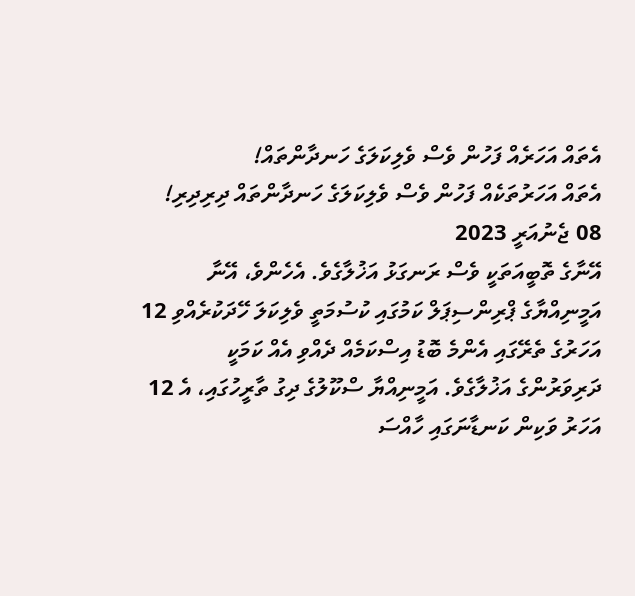އެތައް އަހަރެއް ފަހުން ވެސް ވެލިކަލަގެ ހަނދާންތައް!
އެތައް އަހަރުތަކެއް ފަހުން ވެސް ވެލިކަލަގެ ހަނދާންތައް ދިރިދިރި!
08 ޖެނުއަރީ 2023
އޭނާގެ ތޮބީއަތަކީ ވެސް ރަނގަޅު އަޚުލާގެވެ. އެހެންވެ، އޭނާ އަމީނިއްޔާގެ ޕްރިންސިޕަލް ކަމުގައި ކުސުމަތީ ވެލިކަލަ ހޭދަކުރެއްވި 12 އަހަރުގެ ތެރޭގައި އެންމެ ބޮޑު އިސްކަމެއް ދެއްވި އެއް ކަމަކީ ދަރިވަރުންގެ އަޚުލާގެވެ. އަމީނިއްޔާ ސްކޫލުގެ ދިގު ތާރީހުގައި، އެ 12 އަހަރު ވަކިން ކަނޑާނަގައި ހާއްސަ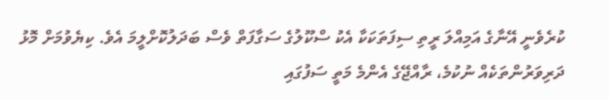ކުރެވެނީ އޭނާގެ އަމިއްލަ ރީތި ސިފަތަކަކާ އެކު ސްކޫލުގެ ސަގާފަތް ވެސް ބަދަލުކޮށްލީމަ އެވެ. ކިޔެވުމަށް މޮޅު ދަރިވަރުންތަކެއް ނުކުމެ، ރާއްޖޭގެ އެންމެ މަތީ ސަފުގައި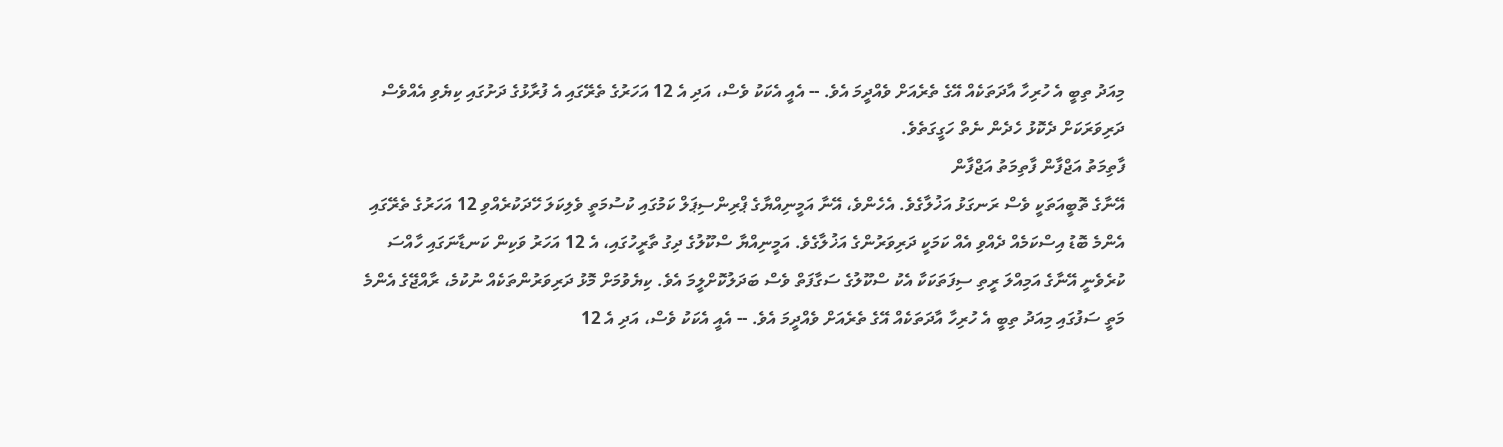މިއަދު ތިބީ އެ ހުރިހާ އާދަތަކެއް އޭގެ ތެރެއަށް ވެއްދީމަ އެވެ. -- އެއީ އެކަކު ވެސް، އަދި އެ 12 އަހަރުގެ ތެރޭގައި އެ ފުރާޅުގެ ދަށުގައި ކިޔެވި އެއްވެސް ދަރިވަރަކަށް ދެކޮޅު ހެދެން ނެތް ހަގީގަތެވެ.
ފާތިމަތު އަޖްފާން ފާތިމަތު އަޖްފާން
އޭނާގެ ތޮބީއަތަކީ ވެސް ރަނގަޅު އަޚުލާގެވެ. އެހެންވެ، އޭނާ އަމީނިއްޔާގެ ޕްރިންސިޕަލް ކަމުގައި ކުސުމަތީ ވެލިކަލަ ހޭދަކުރެއްވި 12 އަހަރުގެ ތެރޭގައި އެންމެ ބޮޑު އިސްކަމެއް ދެއްވި އެއް ކަމަކީ ދަރިވަރުންގެ އަޚުލާގެވެ. އަމީނިއްޔާ ސްކޫލުގެ ދިގު ތާރީހުގައި، އެ 12 އަހަރު ވަކިން ކަނޑާނަގައި ހާއްސަ ކުރެވެނީ އޭނާގެ އަމިއްލަ ރީތި ސިފަތަކަކާ އެކު ސްކޫލުގެ ސަގާފަތް ވެސް ބަދަލުކޮށްލީމަ އެވެ. ކިޔެވުމަށް މޮޅު ދަރިވަރުންތަކެއް ނުކުމެ، ރާއްޖޭގެ އެންމެ މަތީ ސަފުގައި މިއަދު ތިބީ އެ ހުރިހާ އާދަތަކެއް އޭގެ ތެރެއަށް ވެއްދީމަ އެވެ. -- އެއީ އެކަކު ވެސް، އަދި އެ 12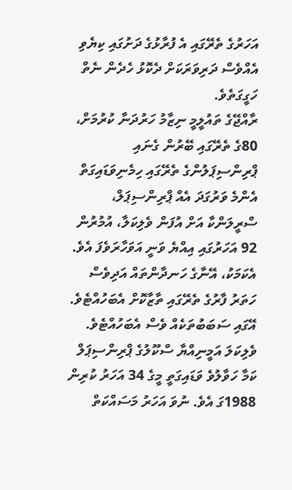އަހަރުގެ ތެރޭގައި އެ ފުރާޅުގެ ދަށުގައި ކިޔެވި އެއްވެސް ދަރިވަރަކަށް ދެކޮޅު ހެދެން ނެތް ހަގީގަތެވެ.
ރާއްޖޭގެ ތައުލީމީ ނިޒާމު ހަރުދަނާ ކުރުމަށް، 80ގެ ތެރޭގައި ބޭރުން ގެނައި ޕްރިންސިޕަލުންގެ ތެރޭގައި ހިމެނިވަޑައިގަތް އެންމެ ވަރުގަދަ އެއް ޕްރިންސިޕަލް، ސްރީލަންކާ އަށް އުފަން ވެލިކަލާ، އުމުރުން 92 އަހަރުގައި އިއްޔެ ވަނީ އަވަހާރަވެފަ އެވެ. އެކަމަކު، އޭނާގެ ހަނދާންތައް އަދިވެސް ހަތަރު ފާރުގެ ތެރޭގައި ތާޒާކޮށް އެބަހުއްޓެވެ. އޭގައި ސަބަބުތަކެއް ވެސް އެބަހުއްޓެވެ.
ވެލިކަލަ އަމީނިއްޔާ ސްކޫލުގެ ޕްރިންސިޕަލް ކަމާ ހަވާލުވެ ވަޑައިގަތީ މީގެ 34 އަހަރު ކުރިން 1988ގަ އެވެ. ނުވަ އަހަރު މަސައްކަތް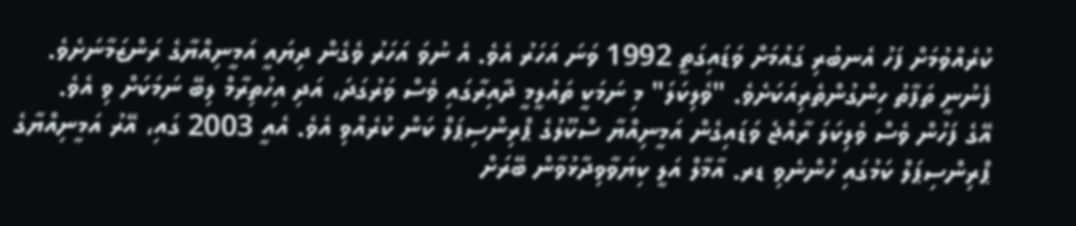ކުރެއްވުމަށް ފަހު އެނބުރި ގައުމަށް ވަޑައިގަތީ 1992 ވަނަ އަހަރު އެވެ. އެ ނުވަ އަހަރު ވެގެން ދިޔައީ އަމީނިއްޔާގެ ރަންޒަމާނަށެވެ. ފެނުނީ ތަފާތު ހިންގުންތެރިއަކަށެވެ. "ވެލިކަލަ" މި ނަމަކީ ތައުލީމީ ދާއިރާގައި ވެސް ވަރުގަދަ، އަދި އިހުތިރާމް ލިބޭ ނަމަކަށް ވި އެވެ.
އޭގެ ފަހުން ވެސް ވެލިކަލަ ރާއްޖެ ވަޑައިގެން އަމީނިއްޔާ ސްކޫލުގެ ޕްރިންސިޕަލް ކަން ކުރެއްވި އެވެ. އެއީ 2003 ގައި، އޭރު އަމީނިއްޔާގެ ޕްރިންސިޕަލް ކަމުގައި ހުންނެވި ޑރ. އާމާލް އަލީ ކިޔަވާވިދާޅުވާން ބޭރަށް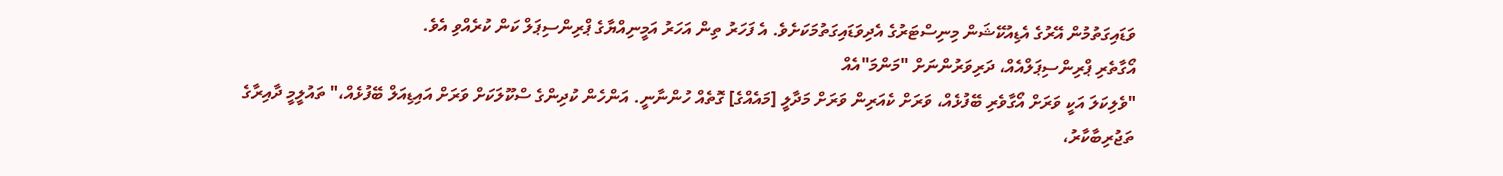ވަޑައިގަތުމުން އޭރުގެ އެޑިއުކޭޝަން މިނިސްޓަރުގެ އެދިވަޑައިގަތުމަކަށެވެ. އެ ފަހަރު ތިން އަހަރު އަމީނިއްޔާގެ ޕްރިންސިޕަލް ކަން ކުރެއްވި އެވެ.
އޯގާތެރި ޕްރިންސިޕަލްއެއް، ދަރިވަރުންނަށް "މަންމަ"އެއް
"ވެލިކަލަ އަކީ ވަރަށް އޯގާވެރި ބޭފުޅެއް، ވަރަށް ކެއަރިން ވަރަށް މަދާލީ [މައެއްގެ] ގޮތެއް ހުންނާނީ. އަންހެން ކުދިންގެ ސްކޫލަކަށް ވަރަށް އައިޑިއަލް ބޭފުޅެއް،" ތައުލީމީ ދާއިރާގެ ތަޖުރިބާކާރު،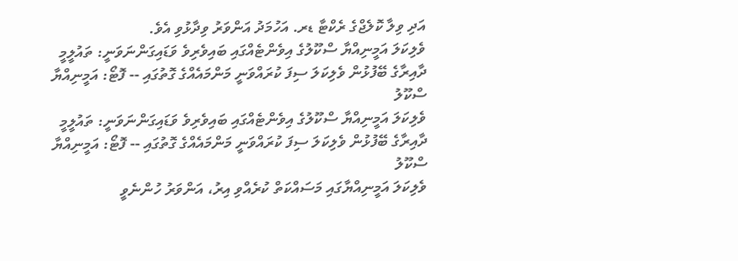އަދި ވިލާ ކޮލެޖްގެ ރެކްޓާ ޑރ. އަހުމަދު އަންވަރު ވިދާޅުވި އެވެ.
ވެލިކަލަ އަމީނިއްޔާ ސްކޫލުގެ އިވެންޓެއްގައި ބައިވެރިވެ ވަޑައިގަންނަވަނީ: ތައުލީމީ ދާއިރާގެ ބޭފުޅުން ވެލިކަލަ ސިފަ ކުރައްވަނީ މަންމައެއްގެ ގޮތުގައި -- ފޮޓޯ: އަމީނިއްޔާ ސްކޫލު
ވެލިކަލަ އަމީނިއްޔާ ސްކޫލުގެ އިވެންޓެއްގައި ބައިވެރިވެ ވަޑައިގަންނަވަނީ: ތައުލީމީ ދާއިރާގެ ބޭފުޅުން ވެލިކަލަ ސިފަ ކުރައްވަނީ މަންމައެއްގެ ގޮތުގައި -- ފޮޓޯ: އަމީނިއްޔާ ސްކޫލު
ވެލިކަލަ އަމީނިއްޔާގައި މަސައްކަތް ކުރެއްވި އިރު، އަންވަރު ހުންނެވީ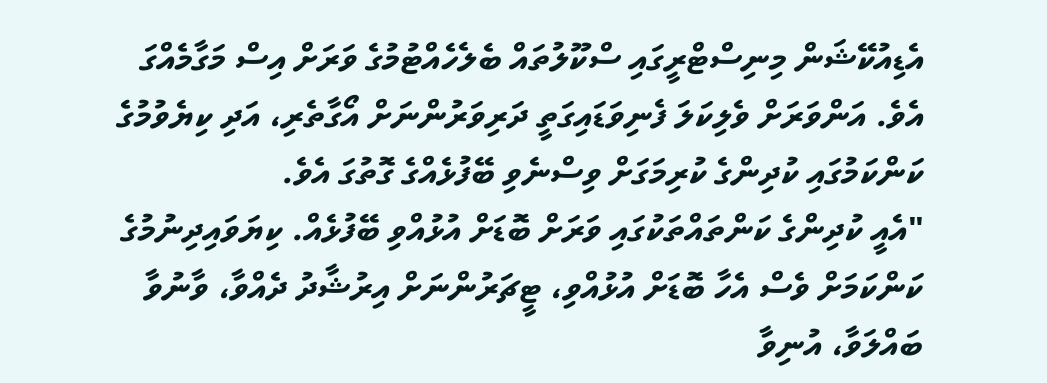އެޑިއުކޭޝަން މިނިސްޓްރީގައި ސްކޫލުތައް ބެލެހެއްޓުމުގެ ވަރަށް އިސް މަގާމެއްގަ އެވެ. އަންވަރަށް ވެލިކަލަ ފެނިވަޑައިގަތީ ދަރިވަރުންނަށް އޯގާތެރި، އަދި ކިޔެވުމުގެ ކަންކަމުގައި ކުދިންގެ ކުރިމަގަށް ވިސްނެވި ބޭފުޅެއްގެ ގޮތުގަ އެވެ.
"އެއީ ކުދިންގެ ކަންތައްތަކުގައި ވަރަށް ބޮޑަށް އުޅުއްވި ބޭފުޅެއް. ކިޔަވައިދިނުމުގެ ކަންކަމަށް ވެސް އެހާ ބޮޑަށް އުޅުއްވި، ޓީޗަރުންނަށް އިރުޝާދު ދެއްވާ، ވާނުވާ ބައްލަވާ، އުނިވާ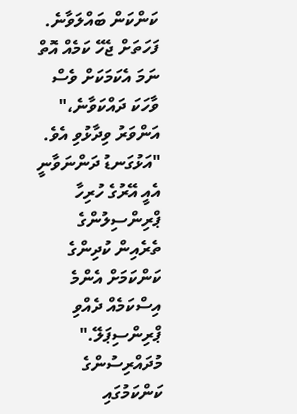ކަންކަން ބައްލަވާނެ. ފަހަތަށް ޖެހޭ ކަމެއް އޮތް ނަމަ އެކަމަކަށް ވެސް ވާހަކަ ދައްކަވާނެ،" އަންވަރު ވިދާޅުވި އެވެ.
"އަޅުގަނޑު ދަންނަވާނީ އެއީ އޭރުގެ ހުރިހާ ޕްރިންސިލުންގެ ތެރެއިން ކުދިންގެ ކަންކަމަށް އެންމެ އިސްކަމެއް ދެއްވި ޕްރިންސިޕަލޭ."
މުދައްރިސުންގެ ކަންކަމުގައި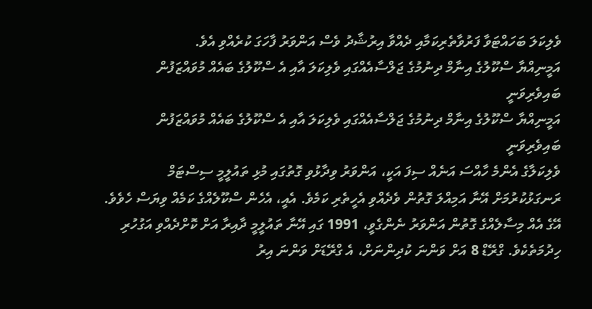ވެލިކަލަ ބަހައްޓަވާ ފަރުވާތެރިކަމާއި ދެއްވާ އިރުޝާދު ވެސް އަންވަރު ފާހަގަ ކުރެއްވި އެވެ.
އަމީނިއްޔާ ސްކޫލުގެ އިނާމް ދިނުމުގެ ޖަލްސާއެއްގައި ވެލިކަލަ އާއި އެ ސްކޫލުގެ ބައެއް މުވައްޒަފުން ބައިވެރިވަނީ
އަމީނިއްޔާ ސްކޫލުގެ އިނާމް ދިނުމުގެ ޖަލްސާއެއްގައި ވެލިކަލަ އާއި އެ ސްކޫލުގެ ބައެއް މުވައްޒަފުން ބައިވެރިވަނީ
ވެލިކަލާގެ އެންމެ ހާއްސަ އަނެއް ސިފަ އަކީ، އަންވަރު ވިދާޅުވި ގޮތުގައި މުޅި ތައުލީމީ ސިސްޓަމް ރަނގަޅުކުރުމަށް އޭނާ އަމިއްލަ ގޮތުން ވެދެއްވި އެހީތެރި ކަމެވެ. އެއީ، އެހެން ސްކޫލެއްގެ ކަމެއް ވިޔަސް ހެވެވެ.
އޭގެ އެއް މިސާލެއްގެ ގޮތުން އަންވަރު ނެންގެވީ، 1991 ގައި އޭނާ ތައުލީމީ ދާއިރާ އަށް ކޮށްދެއްވި އަގުހުރި ހިދުމަތެކެވެ. ގްރޭޑް 8 އަށް ވަންނަ ކުދިންނަށް، އެ ގްރޭޑަށް ވަންނަ އިރު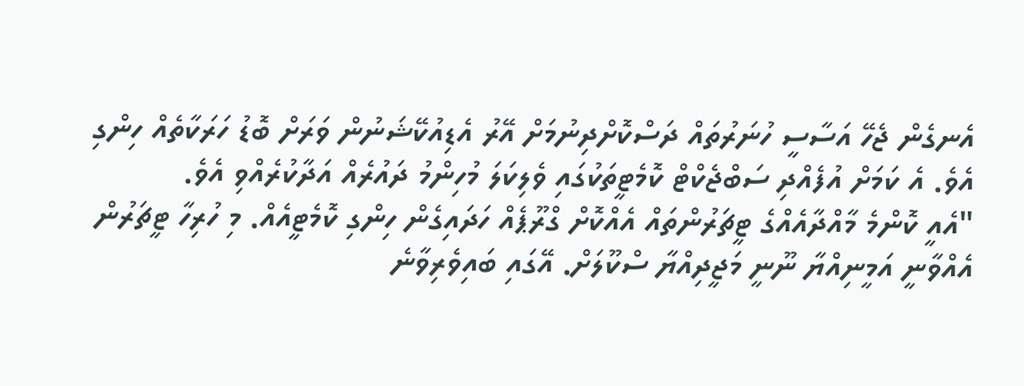އެނގެން ޖެހޭ އަސާސީ ހުނަރުތައް ދަސްކޮށްދިނުމަށް އޭރު އެޑިއުކޭޝަނުން ވަރަށް ބޮޑު ހަރަކާތެއް ހިންގި އެވެ. އެ ކަމަށް އުފެއްދި ސަބްޖެކްޓް ކޮމެޓީތަކުގައި ވެލިކަލަ މުހިންމު ދައުރެއް އަދާކުރެއްވި އެވެ.
"އެއީ ކޮންމެ މާއްދާއެއްގެ ޓީޗަރުންތައް އެއްކޮށް ގްރޫޕެއް ހަދައިގެން ހިންގި ކޮމެޓީއެއް. މި ހުރިހާ ޓީޗަރުން އެއްވާނީ އަމީނިއްޔާ ނޫނީ މަޖީދިއްޔާ ސްކޫލަށް. އޭގައި ބައިވެރިވާނެ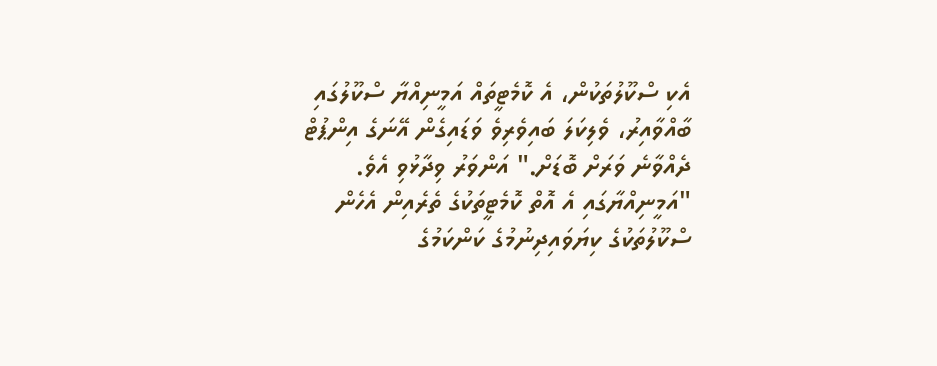އެކި ސްކޫލުތަކުން، އެ ކޮމެޓީތައް އަމީނިއްޔާ ސްކޫލުގައި ބާއްވާއިރު، ވެލިކަލަ ބައިވެރިވެ ވަޑައިގެން އޭނަގެ އިންޕުޓް ދެއްވާނެ ވަރަށް ބޮޑަށް." އަންވަރު ވިދާޅުވި އެވެ.
"އަމީނިއްޔާގައި އެ އޮތް ކޮމެޓީތަކުގެ ތެރެއިން އެހެން ސްކޫލުތަކުގެ ކިޔަވައިދިނުމުގެ ކަންކަމުގެ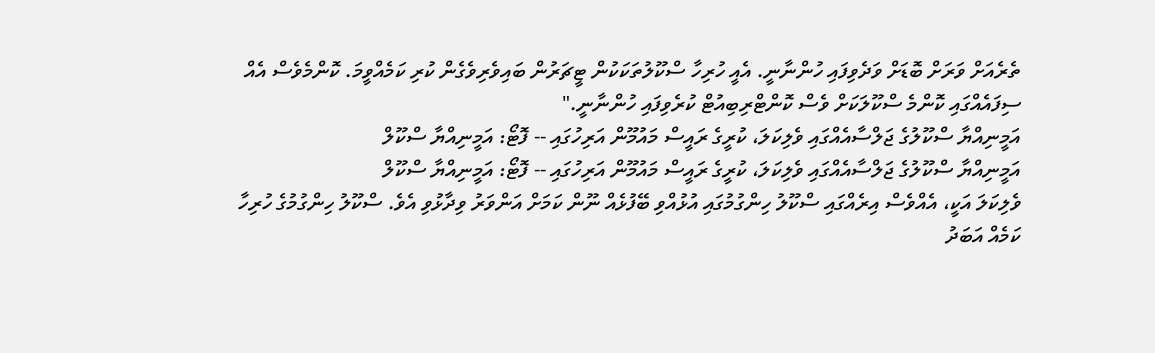ތެރެއަށް ވަރަށް ބޮޑަށް ވަދެވިފައި ހުންނާނީ. އެއީ ހުރިހާ ސްކޫލުތަކަކުން ޓީޗަރުން ބައިވެރިވެގެން ކުރި ކަމެއްވީމަ. ކޮންމެވެސް އެއް ސިފައެއްގައި ކޮންމެ ސްކޫލަކަށް ވެސް ކޮންޓްރިބިއުޓް ކުރެވިފައި ހުންނާނީ."
އަމީނިއްޔާ ސްކޫލުގެ ޖަލްސާއެއްގައި ވެލިކަލަ، ކުރީގެ ރައީސް މައުމޫން އަރިހުގައި -- ފޮޓޯ: އަމީނިއްޔާ ސްކޫލް
އަމީނިއްޔާ ސްކޫލުގެ ޖަލްސާއެއްގައި ވެލިކަލަ، ކުރީގެ ރައީސް މައުމޫން އަރިހުގައި -- ފޮޓޯ: އަމީނިއްޔާ ސްކޫލް
ވެލިކަލަ އަކީ، އެއްވެސް އިރެއްގައި ސްކޫލު ހިންގުމުގައި އުޅުއްވި ބޭފުޅެއް ނޫން ކަމަށް އަންވަރު ވިދާޅުވި އެވެ. ސްކޫލު ހިންގުމުގެ ހުރިހާ ކަމެއް އަބަދު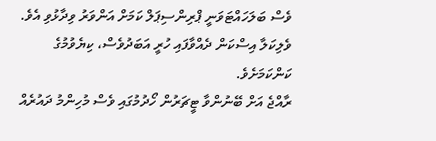ވެސް ބަލަހައްޓަވަނީ ޕްރިންސިޕަލް ކަމަށް އަންވަރު ވިދާޅުވި އެވެ. ވެލިކަލާ އިސްކަން ދެއްވާފައި ހުރީ އަބަދުވެސް، ކިޔެވުމުގެ ކަންކަމަށެވެ.
ރާއްޖެ އަށް ބޭނުންވާ ޓީޗަރުން ހޯދުމުގައި ވެސް މުހިންމު ދައުރެއް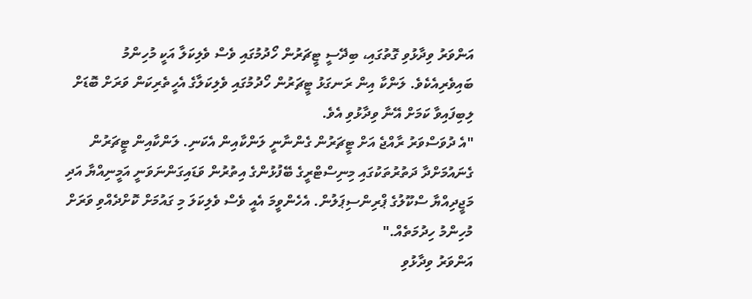އަންވަރު ވިދާޅުވި ގޮތުގައި، ބިދޭސީ ޓީޗަރުން ހޯދުމުގައި ވެސް ވެލިކަލާ އަކީ މުހިންމު ބައިވެރިއެކެވެ. ލަންކާ އިން ރަނގަޅު ޓީޗަރުން ހޯދުމުގައި ވެލިކަލާގެ އެހީތެރިކަން ވަރަށް ބޮޑަށް ލިބިފައިވާ ކަމަށް އޭނާ ވިދާޅުވި އެވެ.
"އެ ދުވަސްވަރު ރާއްޖެ އަށް ޓީޗަރުން ގެންނާނީ ލަންކާއިން އެކަނި. ލަންކާއިން ޓީޗަރުން ގެނައުމަށްދާ ދަތުރުތަކުގައި މިނިސްޓްރީގެ ބޭފުޅުންގެ އިތުރުން ވަޑައިގަންނަވަނީ އަމީނިއްޔާ އަދި މަޖީދިއްޔާ ސްކޫލުގެ ޕްރިންސިޕަލުން. އެހެންވީމަ އެއީ ވެސް ވެލިކަލަ މި ގައުމަށް ކޮށްދެއްވި ވަރަށް މުހިންމު ހިދުމަތެއް."
އަންވަރު ވިދާޅުވި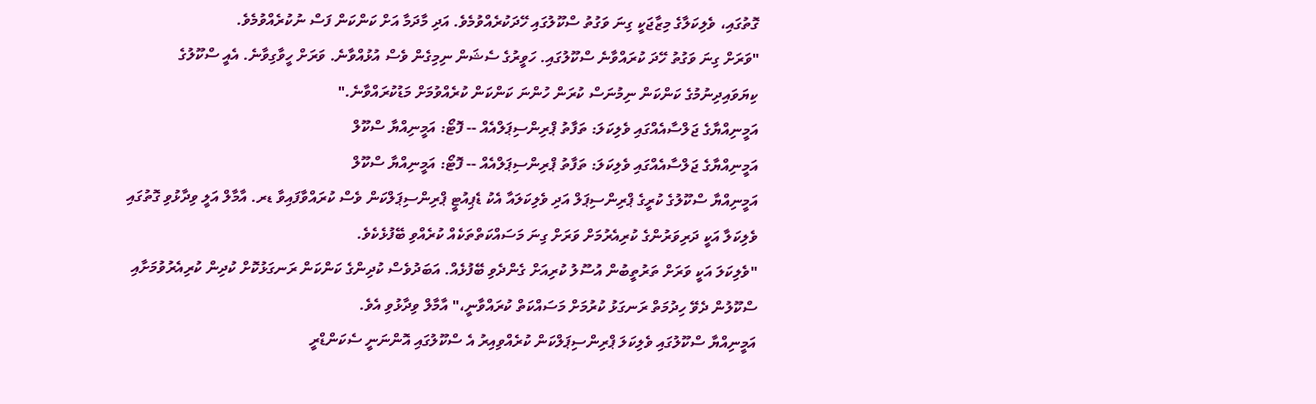ގޮތުގައި، ވެލިކަލާގެ މިޒާޖަކީ ގިނަ ވަގުތު ސްކޫލުގައި ހޭދަކުރެއްވުމެވެ. އަދި މާދަމާ އަށް ކަންކަން ފަސް ނުކުރެއްވުމެވެ.
"ވަރަށް ގިނަ ވަގުތު ހޭދަ ކުރައްވާނެ ސްކޫލުގައި. ހަވީރުގެ ސެޝަން ނިމިގެން ވެސް އުޅުއްވާނެ. ވަރަށް ހީވާގިވާނެ. އެއީ ސްކޫލުގެ ކިޔަވައިދިނުމުގެ ކަންކަން ނިމުނަސް ކުރަން ހުންނަ ކަންކަން ކުރެއްވުމަށް މަޑުކުރައްވާނެ."
އަމީނިއްޔާގެ ޖަލްސާއެއްގައި ވެލިކަލަ: ތަފާތު ޕްރިންސިޕަލްއެއް -- ފޮޓޯ: އަމީނިއްޔާ ސްކޫލް
އަމީނިއްޔާގެ ޖަލްސާއެއްގައި ވެލިކަލަ: ތަފާތު ޕްރިންސިޕަލްއެއް -- ފޮޓޯ: އަމީނިއްޔާ ސްކޫލް
އަމީނިއްޔާ ސްކޫލުގެ ކުރީގެ ޕްރިންސިޕަލް އަދި ވެލިކަލައާ އެކު ޑެޕިއުޓީ ޕްރިންސިޕަލްކަން ވެސް ކުރައްވާފައިވާ ޑރ. އާމާލް އަލީ ވިދާޅުވި ގޮތުގައި ވެލިކަލާ އަކީ ދަރިވަރުންގެ ކުރިއެރުމަށް ވަރަށް ގިނަ މަސައްކަތްތަކެއް ކުރެއްވި ބޭފުޅެކެވެ.
"ވެލިކަލަ އަކީ ވަރަށް ތަރުތީބުން އުސޫލު ކުރިއަށް ގެންދެވި ބޭފުޅެއް. އަބަދުވެސް ކުދިންގެ ކަންކަން ރަނގަޅުކޮށް ކުދިން ކުރިއެރުވުމަށާއި ސްކޫލުން ދެވޭ ހިދުމަތް ރަނގަޅު ކުރުމަށް މަސައްކަތް ކުރައްވާނީ،" އާމާލް ވިދާޅުވި އެވެ.
އަމީނިއްޔާ ސްކޫލުގައި ވެލިކަލަ ޕްރިންސިޕަލްކަން ކުރެއްވިއިރު އެ ސްކޫލުގައި އޮންނަނީ ސެކަންޑްރީ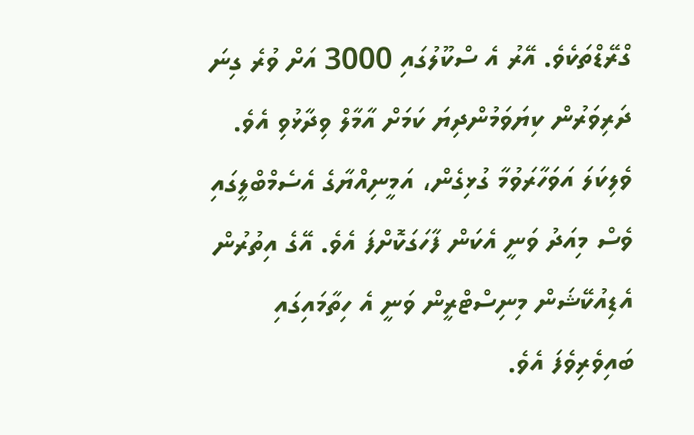ގްރޭޑްތަކެވެ. އޭރު އެ ސްކޫލުގައި 3000 އަށް ވުރެ ގިނަ ދަރިވަރުން ކިޔަވަމުންދިޔަ ކަމަށް އާމާލް ވިދާޅުވި އެވެ.
ވެލިކަލަ އަވަހާރަވުމާ ގުޅިގެން، އަމީނިއްޔާގެ އެސެމްބްލީގައި ވެސް މިއަދު ވަނީ އެކަން ފާހަގަކޮށްފަ އެވެ. އޭގެ އިތުރުން އެޑިއުކޭޝަން މިނިސްޓްރީން ވަނީ އެ ހިތާމައިގައި ބައިވެރިވެފަ އެވެ.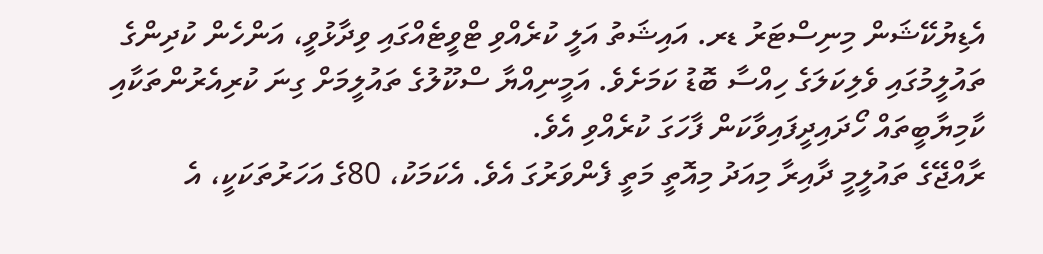އެޑިޔުކޭޝަން މިނިސްޓަރު ޑރ. އައިޝަތު އަލީ ކުރެއްވި ޓްވީޓެއްގައި ވިދާޅުވީ، އަންހެން ކުދިންގެ ތައުލީމުގައި ވެލިކަލަގެ ހިއްސާ ބޮޑު ކަމަށެވެ. އަމީނިއްޔާ ސްކޫލުގެ ތައުލީމަށް ގިނަ ކުރިއެރުންތަކާއި ކާމިޔާބީތައް ހޯދައިދީފައިވާކަން ފާހަގަ ކުރެއްވި އެވެ.
ރާއްޖޭގެ ތައުލީމީ ދާއިރާ މިއަދު މިއޮތީ މަތީ ފެންވަރުގަ އެވެ. އެކަމަކު، 80ގެ އަހަރުތަކަކީ، އެ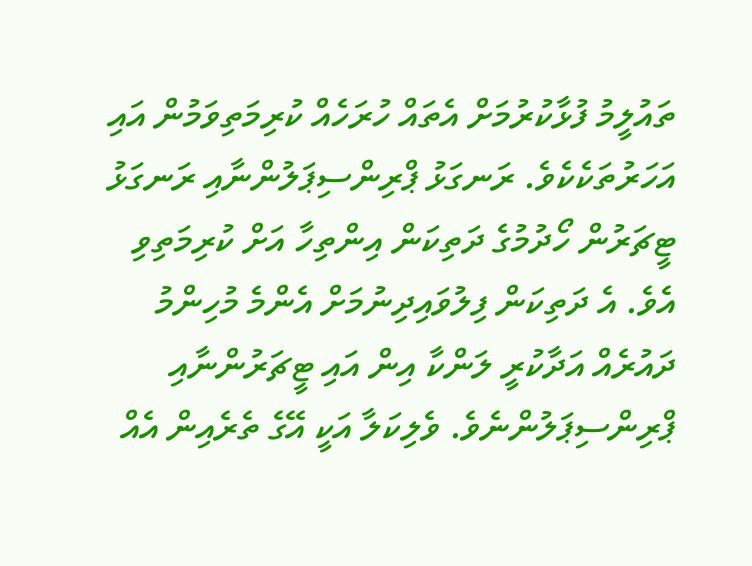ތައުލީމު ފުޅާކުރުމަށް އެތައް ހުރަހެއް ކުރިމަތިވަމުން އައި އަހަރުތަކެކެވެ. ރަނގަޅު ޕްރިންސިޕަލުންނާއި ރަނގަޅު ޓީޗަރުން ހޯދުމުގެ ދަތިކަން އިންތިހާ އަށް ކުރިމަތިވި އެވެ. އެ ދަތިކަން ފިލުވައިދިނުމަށް އެންމެ މުހިންމު ދައުރެއް އަދާކުރީ ލަންކާ އިން އައި ޓީޗަރުންނާއި ޕްރިންސިޕަލުންނެވެ. ވެލިކަލާ އަކީ އޭގެ ތެރެއިން އެއް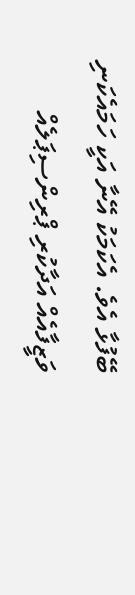ބޭފުޅާ އެވެ. އެކަމަކު އޭނާ އަކީ ހަމައެކަނި ވަޒީފާއެއް އަދާކުރި ޕްރިންސިޕަލެއް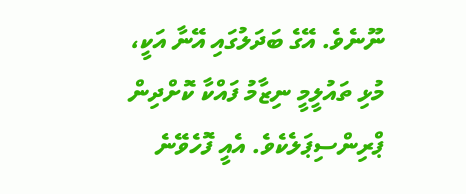ނޫނެވެ. އޭގެ ބަދަލުގައި އޭނާ އަކީ، މުޅި ތައުލީމީ ނިޒާމު ފައްކާ ކޮށްދިން ޕްރިންސިޕަލެކެވެ. އެއީ ފޮހެވޭނެ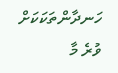ހަނދާންތަކަކަށް ވުރެ މާ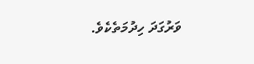ވަރުގަދަ ހިދުމަތެކެވެ.